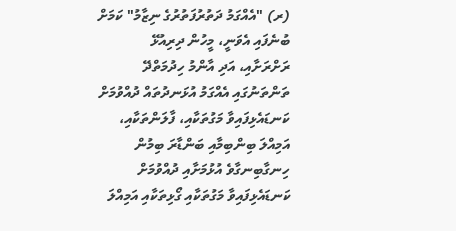(ރ) "އެއްގަމު ދަތުރުފަތުރުގެ ނިޒާމު" ކަމަށް ބުނެފައި އެވަނީ، މީހުން ދިރިއުޅޭ ރަށްރަށާއި، އަދި އާންމު ހިދުމަތްދޭ ތަންތަނުގައި އެއްގަމު އުޅަނދުތައް ދުއްވުމަށް ކަނޑައެޅިފައިވާ މަގުތަކާއި، ފާލަންތަކާއި، އަމިއްލަ ބިންބިމާއި ބަންޑާރަ ބިމުން ހިނގާބިނގާވެ އުޅުމަށާއި ދުއްވުމަށް ކަނޑައެޅިފައިވާ މަގުތަކާއި ގޯޅިތަކާއި އަމިއްލަ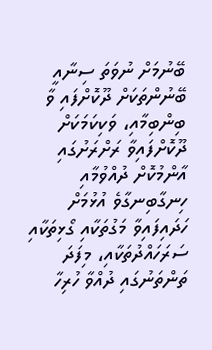ބޭނުމަށް ނުވަތަ ސިނާއީ ބޭނުންތަކަށް ދޫކޮށްފައި ވާ ބިންބިމާއި، ވަކިކަމަކަށް ދޫކޮށްފައިވާ ރަށްރަށުގައި އާންމުކޮށް ދުއްވުމާއި ހިނގާބިނގާވެ އުޅުމަށް ހަދައިފައިވާ މަގުތަކާއި ގޯޅިތަކާއި ސަރަހައްދުތަކާއި، މިފަދަ ތަންތަނުގައި ދުއްވާ ހުރިހާ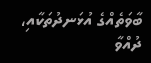ބާވަތެއްގެ އުޅަނދުތަކާއި، ދުއްވާ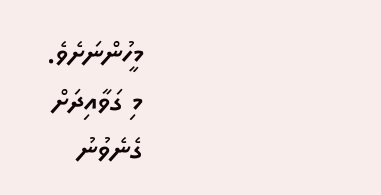މީހުންނަށެވެ.
މި ގަވާއިދަށް ގެނެވުނު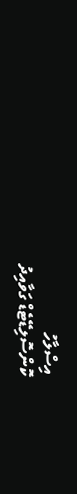އިސްލާހު
ކޮންސޮލިޑޭޓެޑް ގަވާއިދު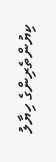ކިޔުންތެރިންގެ ހިޔާލު